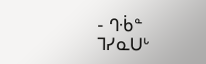- ᒉᐧᑳᓐ ᒣᓯᓇᑌᒡ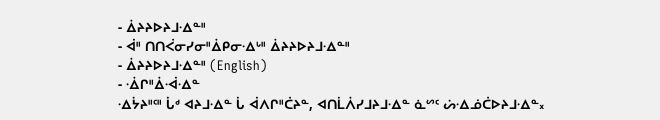- ᐄᔨᔨᐅᔨᒧᐧᐃᓐᐦ
- ᐋᐦ ᑎᑎᐹᓂᓯᓂᐦᐄᑭᓂᐧᐃᒡᐦ ᐄᔨᔨᐅᔨᒧᐧᐃᓐᐦ
- ᐄᔨᔨᐅᔨᒧᐧᐃᓐᐦ (English)
- ᐧᐄᒋᐦᐄᐧᐋᐧᐃᓐ
ᐧᐃᔮᔨᐦᑦᐦ ᒑᒄ ᐊᔨᒧᐧᐃᓐ ᒑ ᐋᐱᒋᐦᑖᔨᓐ, ᐊᑎᒫᐲᓯᒧᔨᒧᐧᐃᓐ ᓈᔥᑦ ᔖᐧᐃᓅᑖᐅᔨᒧᐧᐃᓐ᙮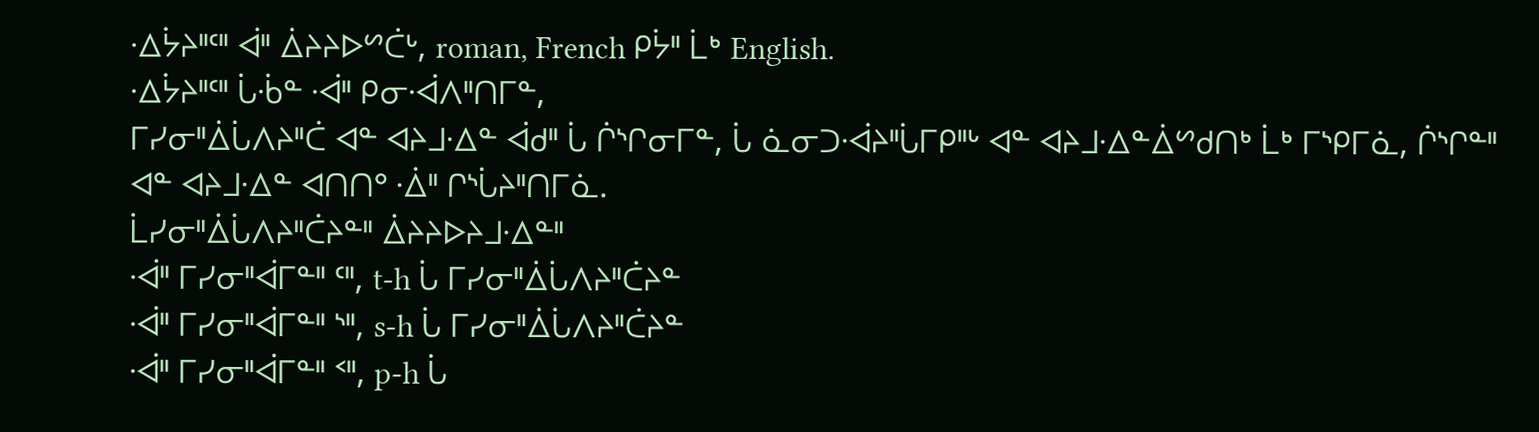ᐧᐃᔮᔨᐦᑦᐦ ᐋᐦ ᐄᔨᔨᐅᔥᑖᒡ, roman, French ᑭᔮᐦ ᒫᒃ English.
ᐧᐃᔮᔨᐦᑦᐦ ᒑᐧᑳᓐ ᐧᐋᐦ ᑭᓂᐧᐋᐱᐦᑎᒥᓐ,
ᒥᓯᓂᐦᐄᒑᐱᔨᐦᑖ ᐊᓐ ᐊᔨᒧᐧᐃᓐ ᐋᑯᐦ ᒑ ᒌᔅᒋᓂᒥᓐ, ᒑ ᓈᓂᑐᐧᐋᔨᐦᒑᒥᑭᐦᒡ ᐊᓐ ᐊᔨᒧᐧᐃᓐᐄᔥᑯᑎᒃ ᒫᒃ ᒥᔅᑭᒥᓈ, ᒌᔅᒋᓐᐦ ᐊᓐ ᐊᔨᒧᐧᐃᓐ ᐊᑎᑎᐤ ᐧᐄᐦ ᒋᔅᒑᔨᐦᑎᒥᓈ.
ᒫᓯᓂᐦᐄᒑᐱᔨᐦᑖᔨᓐᐦ ᐄᔨᔨᐅᔨᒧᐧᐃᓐᐦ
ᐧᐋᐦ ᒥᓯᓂᐦᐋᒥᓐᐦ ᑦᐦ, t-h ᒑ ᒥᓯᓂᐦᐄᒑᐱᔨᐦᑖᔨᓐ
ᐧᐋᐦ ᒥᓯᓂᐦᐋᒥᓐᐦ ᔅᐦ, s-h ᒑ ᒥᓯᓂᐦᐄᒑᐱᔨᐦᑖᔨᓐ
ᐧᐋᐦ ᒥᓯᓂᐦᐋᒥᓐᐦ ᑉᐦ, p-h ᒑ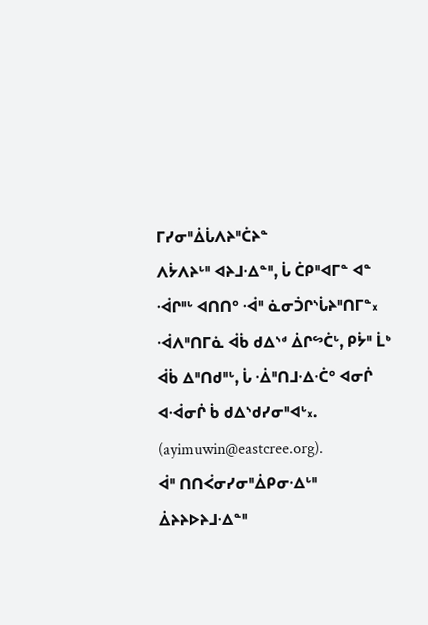ᒥᓯᓂᐦᐄᒑᐱᔨᐦᑖᔨᓐ
ᐱᔮᐱᔨᒡᐦ ᐊᔨᒧᐧᐃᓐᐦ, ᒑ ᑖᑭᐦᐊᒥᓐ ᐊᓐ ᐧᐋᒋᐦᒡ ᐊᑎᑎᐤ ᐧᐋᐦ ᓈᓂᑑᒋᔅᒑᔨᐦᑎᒥᓐ᙮
ᐧᐋᐱᐦᑎᒥᓈ ᐋᑳ ᑯᐃᔅᒄ ᐄᒋᔥᑖᒡ, ᑭᔮᐦ ᒫᒃ ᐋᑳ ᐃᐦᑎᑯᐦᒡ, ᒑ ᐧᐄᐦᑎᒧᐧᐃᐧᑖᐤ ᐊᓂᒌ ᐊᐧᐋᓂᒌ ᑳ ᑯᐃᔅᑯᓯᓂᐦᐊᒡ᙮. (ayimuwin@eastcree.org).
ᐋᐦ ᑎᑎᐹᓂᓯᓂᐦᐄᑭᓂᐧᐃᒡᐦ ᐄᔨᔨᐅᔨᒧᐧᐃᓐᐦ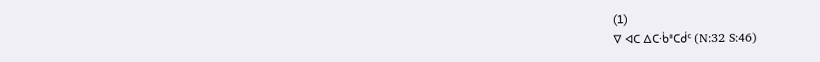(1)
ᐁ ᐊᑕ ᐃᑕᐧᑳᐦᑕᑰᑦ (N:32 S:46)